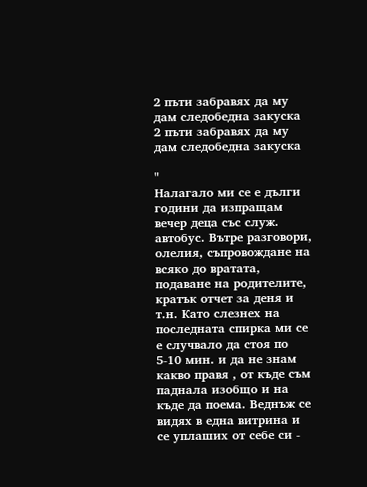2 пъти забравях да му дам следобедна закуска
2 пъти забравях да му дам следобедна закуска

"
Налагало ми се е дълги години да изпращам вечер деца със служ. автобус. Вътре разговори, олелия, съпровождане на всяко до вратата, подаване на родителите, кратък отчет за деня и т.н. Като слезнех на последната спирка ми се е случвало да стоя по 5-10 мин. и да не знам какво правя , от къде съм паднала изобщо и на къде да поема. Веднъж се видях в една витрина и се уплаших от себе си -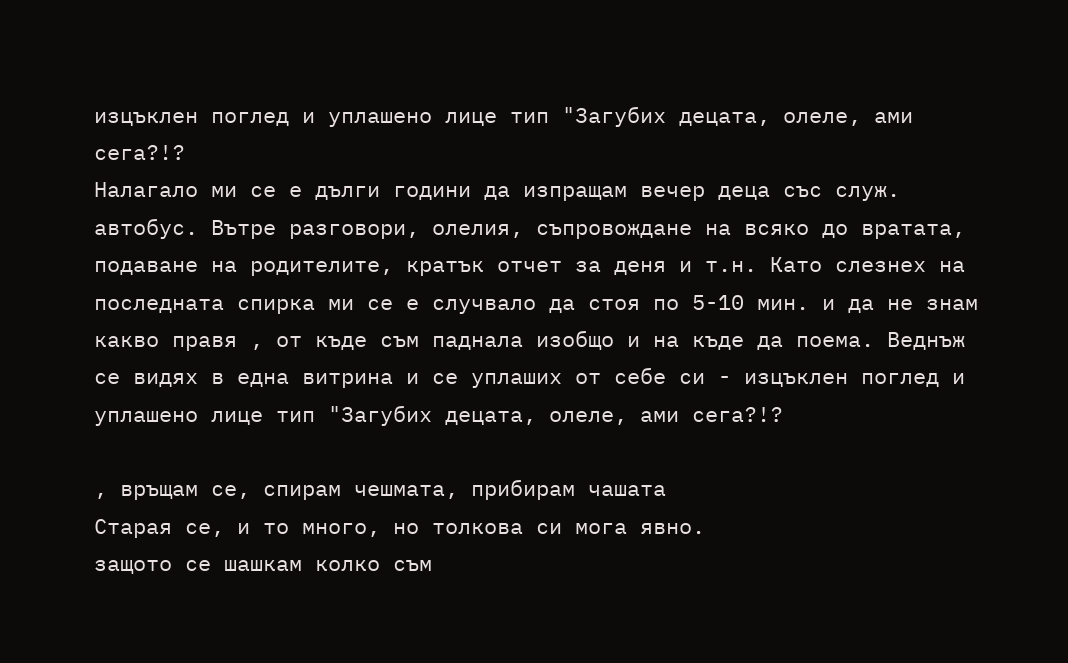изцъклен поглед и уплашено лице тип "Загубих децата, олеле, ами сега?!?
Налагало ми се е дълги години да изпращам вечер деца със служ. автобус. Вътре разговори, олелия, съпровождане на всяко до вратата, подаване на родителите, кратък отчет за деня и т.н. Като слезнех на последната спирка ми се е случвало да стоя по 5-10 мин. и да не знам какво правя , от къде съм паднала изобщо и на къде да поема. Веднъж се видях в една витрина и се уплаших от себе си - изцъклен поглед и уплашено лице тип "Загубих децата, олеле, ами сега?!?

, връщам се, спирам чешмата, прибирам чашата
Старая се, и то много, но толкова си мога явно.
защото се шашкам колко съм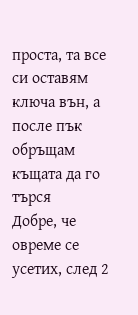проста, та все си оставям ключа вън, а после пък обръщам къщата да го търся
Добре, че овреме се усетих, след 2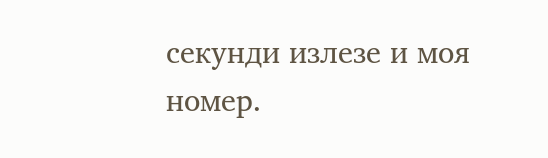секунди излезе и моя номер.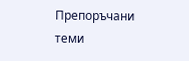Препоръчани теми